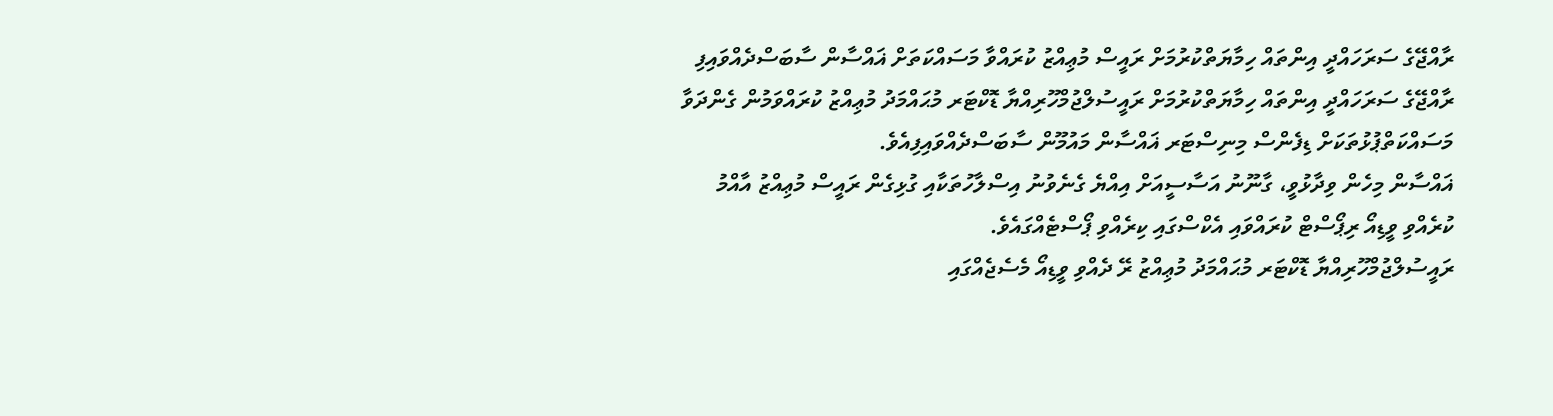ރާއްޖޭގެ ސަރަހައްދީ އިންތައް ހިމާޔަތްކުރުމަށް ރައީސް މުޢިއްޒު ކުރައްވާ މަސައްކަތަށް ޣައްސާން ސާބަސްދެއްވައިފި
ރާއްޖޭގެ ސަރަހައްދީ އިންތައް ހިމާޔަތްކުރުމަށް ރައީސުލްޖުމްހޫރިއްޔާ ޑޮކްޓަރ މުޙައްމަދު މުޢިއްޒު ކުރައްވަމުން ގެންދަވާ މަސައްކަތްޕުޅުތަކަށް ޑިފެންސް މިނިސްޓަރ ޣައްސާން މައުމޫން ސާބަސްދެއްވައިފިއެވެ.
ޣައްސާން މިހެން ވިދާޅުވީ، ގާނޫނު އަސާސީއަށް އިއްޔެ ގެނެވުނު އިސްލާހުތަކާއި ގުޅިގެން ރައީސް މުޢިއްޒު އާއްމު ކުރެއްވި ވީޑިއޯ ރިޕޯސްޓް ކުރައްވައި އެކްސްގައި ކިރެއްވި ޕޯސްޓެއްގައެވެ.
ރައީސުލްޖުމްހޫރިއްޔާ ޑޮކްޓަރ މުޙައްމަދު މުޢިއްޒު ރޭ ދެއްވި ވީޑިއޯ މެސެޖެއްގައި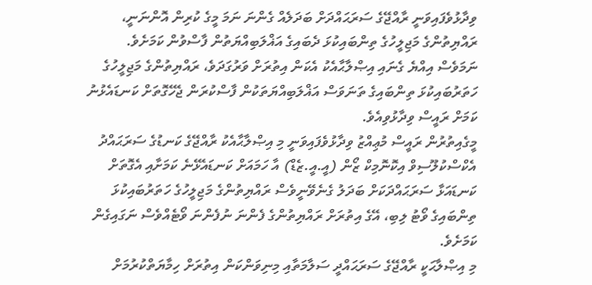ވިދާޅުވެފައިވަނީ ރާއްޖޭގެ ސަރަޙައްދަށް ބަދަލެއް ގެންނަ ނަމަ މީގެ ކުރިން އޮންނަނީ، ރައްޔިތުންގެ މަޖިލީހުގެ ތިންބައިކުޅަ ދެބައިގެ އަޣްލަބިއްޔަތުން ފާސްވުން ކަމަށެވެ. ނަމަވެސް އިއްޔެ ގެނައި އިޞްލާޙާއެކު އެކަން އިތުރަށް ވަރުގަދަވެ، ރައްޔިތުންގެ މަޖިލީހުގެ ހަތަރުބައިކުޅަ ތިންބައިގެ ތަނަވަސް އަޣްލަބިއްޔަތަކުން ފާސްކުރަން ޖެހޭގޮތަށް ކަނޑައެޅުނު ކަމަށް ރައީސް ވިދާޅުވިއެވެ.
މީގެއިތުރުން ރައީސް މުޢިއްޒު ވިދާޅުވެފައިވަނީ މި އިޞްލާޙާއެކު ރާއްޖޭގެ ކަނޑުގެ ސަރަޙައްދު އެކްސްކުލޫސިވް އިކޮނޮމިކް ޒޯން (އީ.އީ.ޒެޑް) އާ ހަމައަށް ކަނޑައެޅޭނެ ކަމަށާއި އެގޮތަށް ކަނޑައަޅާ ސަރަޙައްދަކަށް ބަދަލު ގެނެވޭނީވެސް ރައްޔިތުންގެ މަޖިލީހުގެ ހަތަރުބައިކުޅަ ތިންބައިގެ ވޯޓު ލިބި، އޭގެ އިތުރަށް ރައްޔިތުންގެ ފެންނަ ނުފެންނަ ވޯޓެއްވެސް ނަގައިގެން ކަމަށެވެ.
މި އިޞްލާޙަކީ ރާއްޖޭގެ ސަރަޙައްދީ ސަލާމަތާއި މިނިވަންކަން އިތުރަށް ހިމާޔަތްކުރުމަށް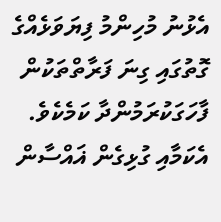އެޅުނު މުހިންމު ފިޔަވަޅެއްގެ ގޮތުގައި ގިނަ ފަރާތްތަކުން ފާހަގަކުރަމުންދާ ކަމެކެވެ.
އެކަމާއި ގުޅިގެން ޣައްސާން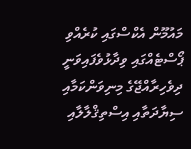މައުމޫން އެކްސްގައި ކުރެއްވި ޕޯސްޓެއްގައި ވިދާޅުވެފައިވަނީ ދިވެހިރާއްޖޭގެ މިނިވަންކަމާއި ސިޔާދަތާއި އިސްތިޤްލާލާއި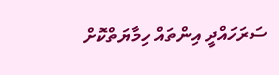ސަރަހައްދީ އިންތައް ހިމާޔަތްކޮށް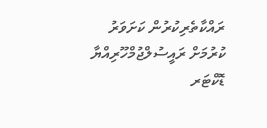ރައްކާތެރިކުރުން ކަށަވަރު ކުރުމަށް ރައީސުލްޖުމްހޫރިއްޔާ ޑޮކްޓަރ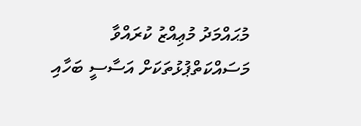މުޙައްމަދު މުޢިއްޒު ކުރައްވާ މަސައްކަތްޕުޅުތަކަށް އަސާސީ ބަހާއި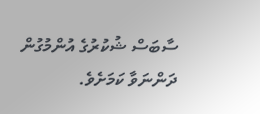ސާބަސް ޝުކުރުގެ އުންމުގުން ދަންނަވާ ކަމަށެވެ.